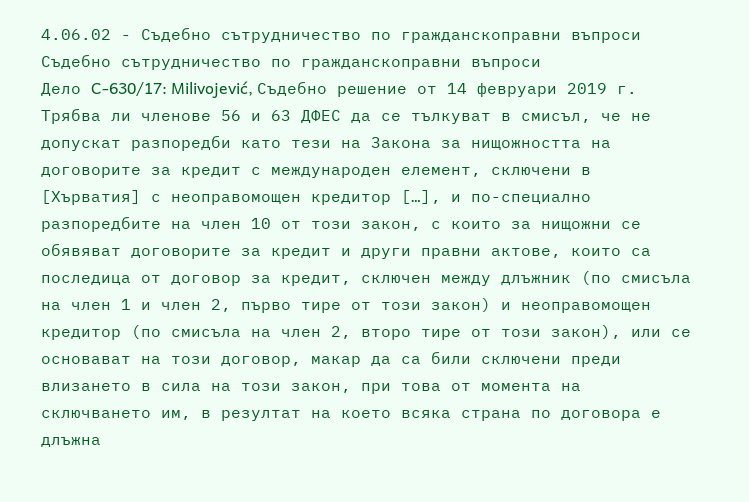4.06.02 - Съдебно сътрудничество по гражданскоправни въпроси
Съдебно сътрудничество по гражданскоправни въпроси
Дело C-630/17: Milivojević, Съдебно решение от 14 февруари 2019 г.
Трябва ли членове 56 и 63 ДФЕС да се тълкуват в смисъл, че не допускат разпоредби като тези на Закона за нищожността на договорите за кредит с международен елемент, сключени в [Хърватия] с неоправомощен кредитор […], и по-специално разпоредбите на член 10 от този закон, с които за нищожни се обявяват договорите за кредит и други правни актове, които са последица от договор за кредит, сключен между длъжник (по смисъла на член 1 и член 2, първо тире от този закон) и неоправомощен кредитор (по смисъла на член 2, второ тире от този закон), или се основават на този договор, макар да са били сключени преди влизането в сила на този закон, при това от момента на сключването им, в резултат на което всяка страна по договора е длъжна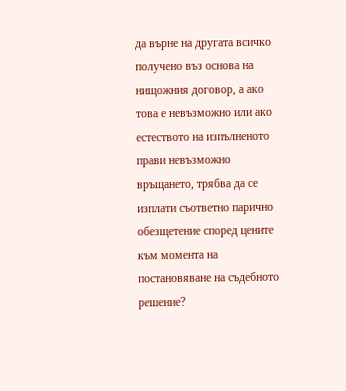да върне на другата всичко получено въз основа на нищожния договор, а ако това е невъзможно или ако естеството на изпълненото прави невъзможно връщането, трябва да се изплати съответно парично обезщетение според цените към момента на постановяване на съдебното решение?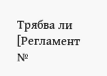Трябва ли [Регламент №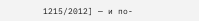1215/2012] — и по-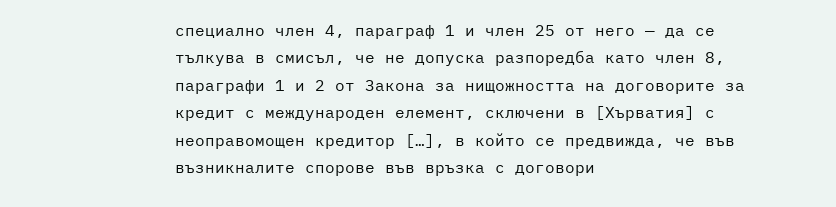специално член 4, параграф 1 и член 25 от него — да се тълкува в смисъл, че не допуска разпоредба като член 8, параграфи 1 и 2 от Закона за нищожността на договорите за кредит с международен елемент, сключени в [Хърватия] с неоправомощен кредитор […], в който се предвижда, че във възникналите спорове във връзка с договори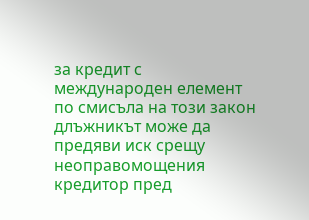за кредит с международен елемент по смисъла на този закон длъжникът може да предяви иск срещу неоправомощения кредитор пред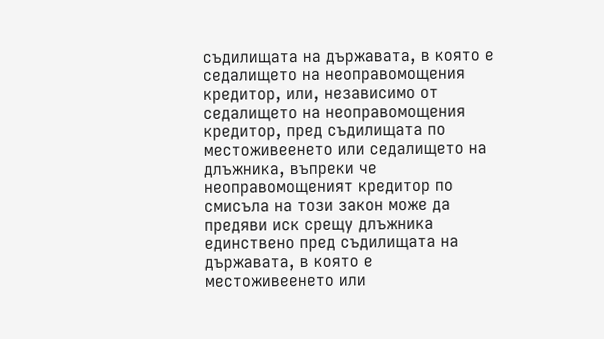съдилищата на държавата, в която е седалището на неоправомощения кредитор, или, независимо от седалището на неоправомощения кредитор, пред съдилищата по местоживеенето или седалището на длъжника, въпреки че неоправомощеният кредитор по смисъла на този закон може да предяви иск срещу длъжника единствено пред съдилищата на държавата, в която е местоживеенето или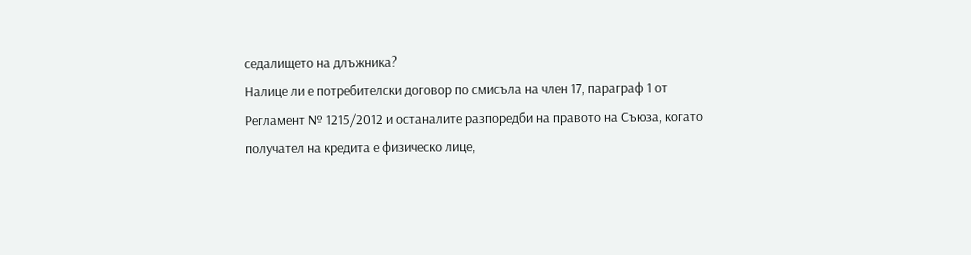седалището на длъжника?
Налице ли е потребителски договор по смисъла на член 17, параграф 1 от Регламент № 1215/2012 и останалите разпоредби на правото на Съюза, когато получател на кредита е физическо лице,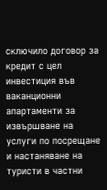сключило договор за кредит с цел инвестиция във ваканционни апартаменти за извършване на услуги по посрещане и настаняване на туристи в частни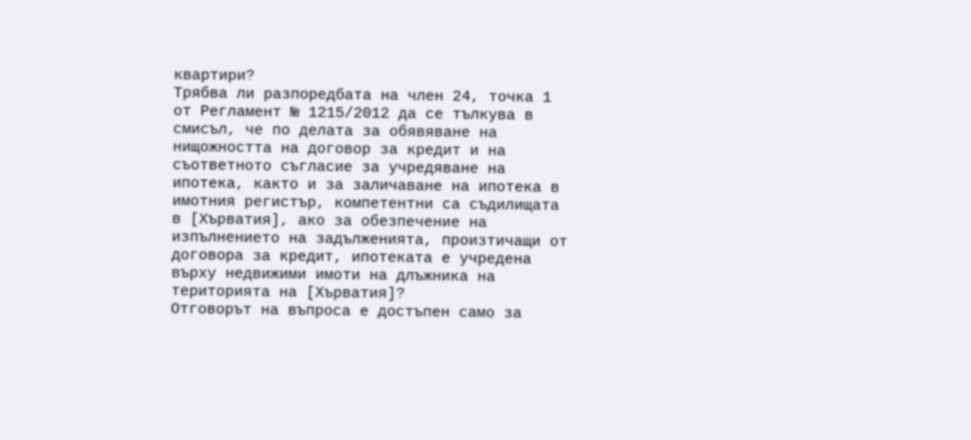квартири?
Трябва ли разпоредбата на член 24, точка 1 от Регламент № 1215/2012 да се тълкува в смисъл, че по делата за обявяване на нищожността на договор за кредит и на съответното съгласие за учредяване на ипотека, както и за заличаване на ипотека в имотния регистър, компетентни са съдилищата в [Хърватия], ако за обезпечение на изпълнението на задълженията, произтичащи от договора за кредит, ипотеката е учредена върху недвижими имоти на длъжника на територията на [Хърватия]?
Отговорът на въпроса е достъпен само за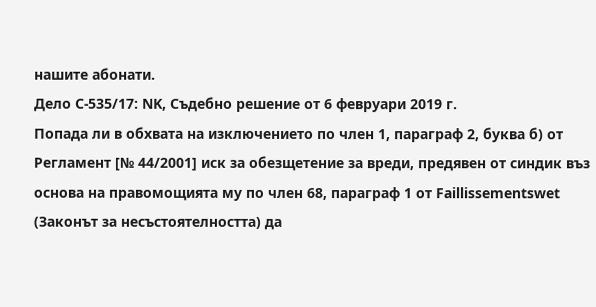нашите абонати.
Дело C-535/17: NK, Съдебно решение от 6 февруари 2019 г.
Попада ли в обхвата на изключението по член 1, параграф 2, буква б) от Регламент [№ 44/2001] иск за обезщетение за вреди, предявен от синдик въз основа на правомощията му по член 68, параграф 1 от Faillissementswet (Законът за несъстоятелността) да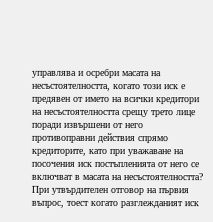управлява и осребри масата на несъстоятелността, когато този иск е предявен от името на всички кредитори на несъстоятелността срещу трето лице поради извършени от него противоправни действия спрямо кредиторите, като при уважаване на посочения иск постъпленията от него се включват в масата на несъстоятелността?
При утвърдителен отговор на първия въпрос, тоест когато разглежданият иск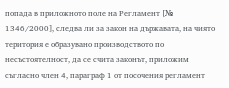попада в приложното поле на Регламент [№ 1346/2000], следва ли за закон на държавата, на чиято територия е образувано производството по несъстоятелност, да се счита законът, приложим съгласно член 4, параграф 1 от посочения регламент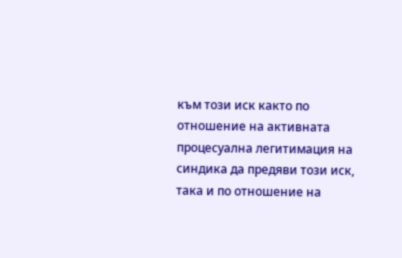към този иск както по отношение на активната процесуална легитимация на синдика да предяви този иск, така и по отношение на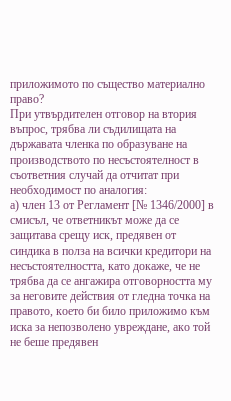приложимото по същество материално право?
При утвърдителен отговор на втория въпрос, трябва ли съдилищата на държавата членка по образуване на производството по несъстоятелност в съответния случай да отчитат при необходимост по аналогия:
а) член 13 от Регламент [№ 1346/2000] в смисъл, че ответникът може да се защитава срещу иск, предявен от синдика в полза на всички кредитори на несъстоятелността, като докаже, че не трябва да се ангажира отговорността му за неговите действия от гледна точка на правото, което би било приложимо към иска за непозволено увреждане, ако той не беше предявен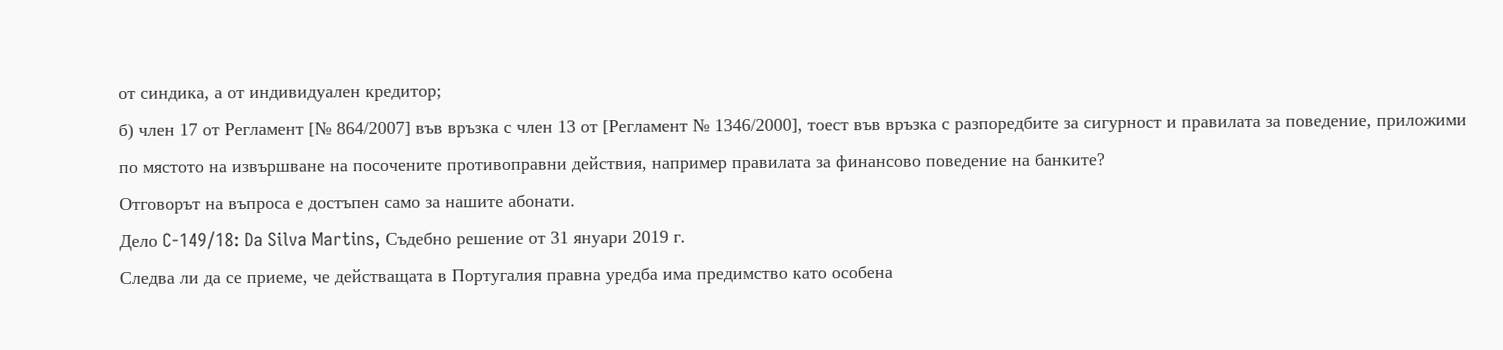от синдика, а от индивидуален кредитор;
б) член 17 от Регламент [№ 864/2007] във връзка с член 13 от [Регламент № 1346/2000], тоест във връзка с разпоредбите за сигурност и правилата за поведение, приложими по мястото на извършване на посочените противоправни действия, например правилата за финансово поведение на банките?
Отговорът на въпроса е достъпен само за нашите абонати.
Дело C-149/18: Da Silva Martins, Съдебно решение от 31 януари 2019 г.
Следва ли да се приеме, че действащата в Португалия правна уредба има предимство като особена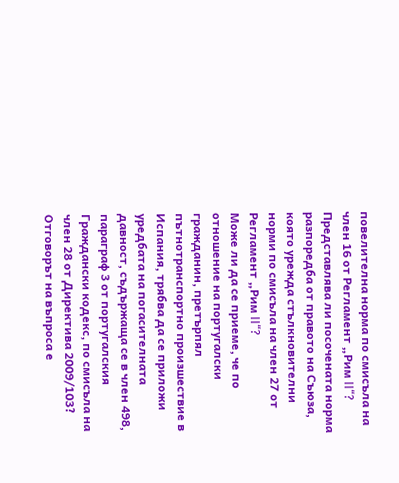повелителна норма по смисъла на член 16 от Регламент „Рим II“?
Представлява ли посочената норма разпоредба от правото на Съюза, която урежда стълкновителни норми по смисъла на член 27 от Регламент „Рим II“?
Може ли да се приеме, че по отношение на португалски гражданин, претърпял пътнотранспортно произшествие в Испания, трябва да се приложи уредбата на погасителната давност, съдържаща се в член 498, параграф 3 от португалския Граждански кодекс, по смисъла на член 28 от Директива 2009/103?
Отговорът на въпроса е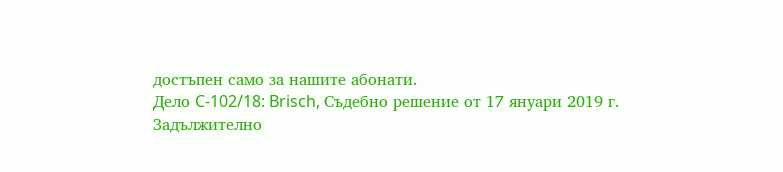достъпен само за нашите абонати.
Дело C-102/18: Brisch, Съдебно решение от 17 януари 2019 г.
Задължително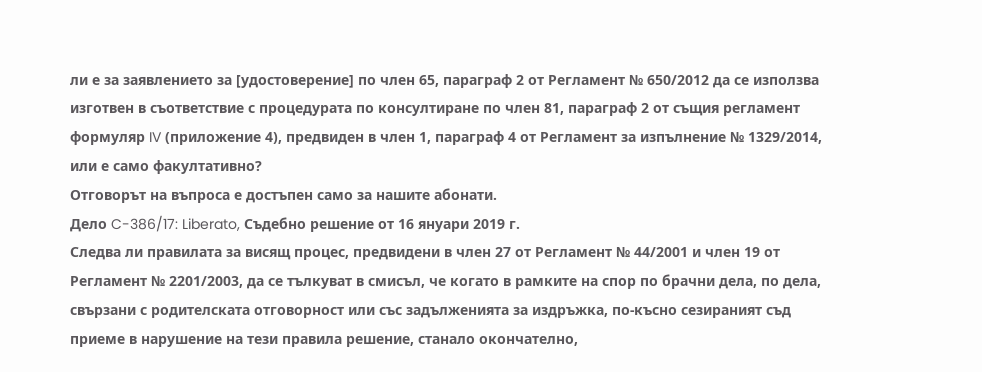ли е за заявлението за [удостоверение] по член 65, параграф 2 от Регламент № 650/2012 да се използва изготвен в съответствие с процедурата по консултиране по член 81, параграф 2 от същия регламент формуляр IV (приложение 4), предвиден в член 1, параграф 4 от Регламент за изпълнение № 1329/2014, или е само факултативно?
Отговорът на въпроса е достъпен само за нашите абонати.
Дело C-386/17: Liberato, Съдебно решение от 16 януари 2019 г.
Следва ли правилата за висящ процес, предвидени в член 27 от Регламент № 44/2001 и член 19 от Регламент № 2201/2003, да се тълкуват в смисъл, че когато в рамките на спор по брачни дела, по дела, свързани с родителската отговорност или със задълженията за издръжка, по-късно сезираният съд приеме в нарушение на тези правила решение, станало окончателно,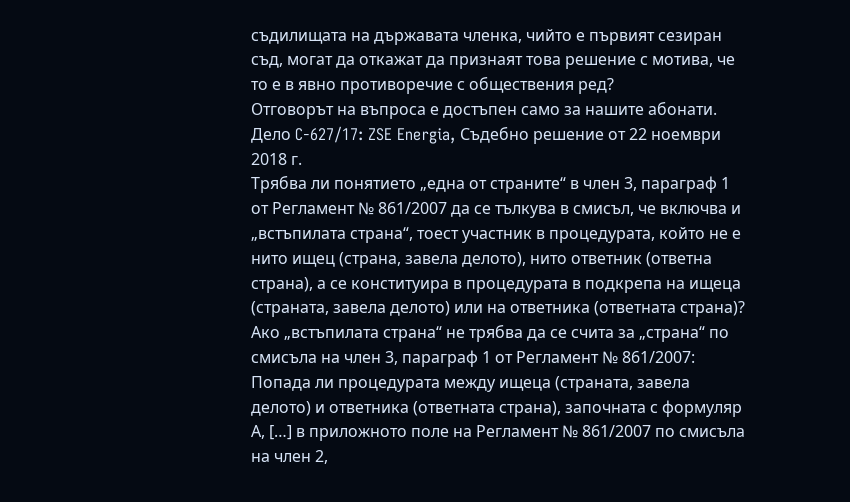съдилищата на държавата членка, чийто е първият сезиран съд, могат да откажат да признаят това решение с мотива, че то е в явно противоречие с обществения ред?
Отговорът на въпроса е достъпен само за нашите абонати.
Дело C-627/17: ZSE Energia, Съдебно решение от 22 ноември 2018 г.
Трябва ли понятието „една от страните“ в член 3, параграф 1 от Регламент № 861/2007 да се тълкува в смисъл, че включва и „встъпилата страна“, тоест участник в процедурата, който не е нито ищец (страна, завела делото), нито ответник (ответна страна), а се конституира в процедурата в подкрепа на ищеца (страната, завела делото) или на ответника (ответната страна)?
Ако „встъпилата страна“ не трябва да се счита за „страна“ по смисъла на член 3, параграф 1 от Регламент № 861/2007:
Попада ли процедурата между ищеца (страната, завела делото) и ответника (ответната страна), започната с формуляр А, […] в приложното поле на Регламент № 861/2007 по смисъла на член 2,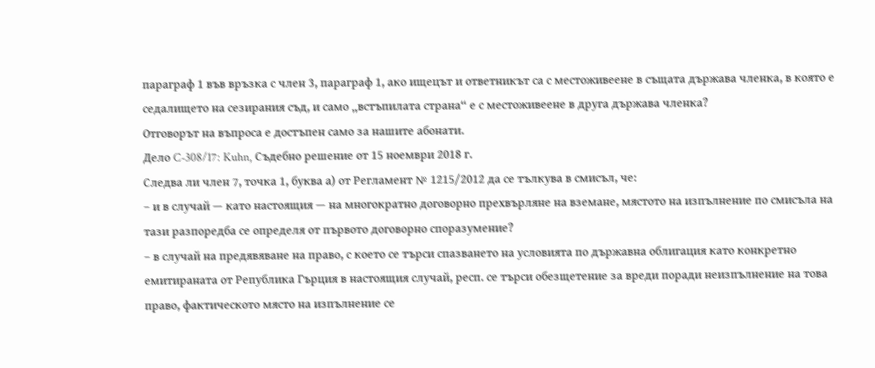параграф 1 във връзка с член 3, параграф 1, ако ищецът и ответникът са с местоживеене в същата държава членка, в която е седалището на сезирания съд, и само „встъпилата страна“ е с местоживеене в друга държава членка?
Отговорът на въпроса е достъпен само за нашите абонати.
Дело C-308/17: Kuhn, Съдебно решение от 15 ноември 2018 г.
Следва ли член 7, точка 1, буква а) от Регламент № 1215/2012 да се тълкува в смисъл, че:
– и в случай — като настоящия — на многократно договорно прехвърляне на вземане, мястото на изпълнение по смисъла на тази разпоредба се определя от първото договорно споразумение?
– в случай на предявяване на право, с което се търси спазването на условията по държавна облигация като конкретно емитираната от Република Гърция в настоящия случай, респ. се търси обезщетение за вреди поради неизпълнение на това право, фактическото място на изпълнение се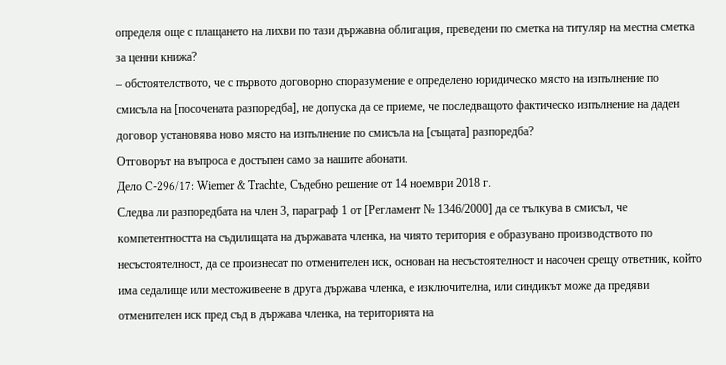определя още с плащането на лихви по тази държавна облигация, преведени по сметка на титуляр на местна сметка за ценни книжа?
– обстоятелството, че с първото договорно споразумение е определено юридическо място на изпълнение по смисъла на [посочената разпоредба], не допуска да се приеме, че последващото фактическо изпълнение на даден договор установява ново място на изпълнение по смисъла на [същата] разпоредба?
Отговорът на въпроса е достъпен само за нашите абонати.
Дело C-296/17: Wiemer & Trachte, Съдебно решение от 14 ноември 2018 г.
Следва ли разпоредбата на член 3, параграф 1 от [Регламент № 1346/2000] да се тълкува в смисъл, че компетентността на съдилищата на държавата членка, на чиято територия е образувано производството по несъстоятелност, да се произнесат по отменителен иск, основан на несъстоятелност и насочен срещу ответник, който има седалище или местоживеене в друга държава членка, е изключителна, или синдикът може да предяви отменителен иск пред съд в държава членка, на територията на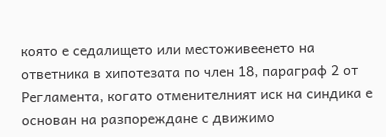която е седалището или местоживеенето на ответника в хипотезата по член 18, параграф 2 от Регламента, когато отменителният иск на синдика е основан на разпореждане с движимо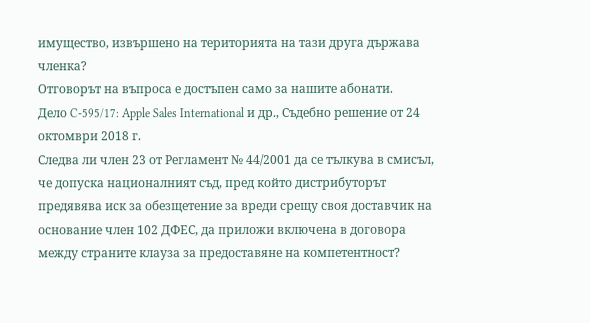имущество, извършено на територията на тази друга държава членка?
Отговорът на въпроса е достъпен само за нашите абонати.
Дело C-595/17: Apple Sales International и др., Съдебно решение от 24 октомври 2018 г.
Следва ли член 23 от Регламент № 44/2001 да се тълкува в смисъл, че допуска националният съд, пред който дистрибуторът предявява иск за обезщетение за вреди срещу своя доставчик на основание член 102 ДФЕС, да приложи включена в договора между страните клауза за предоставяне на компетентност?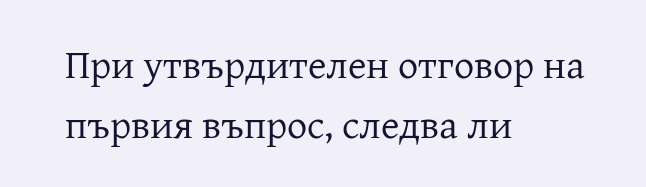При утвърдителен отговор на първия въпрос, следва ли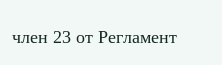член 23 от Регламент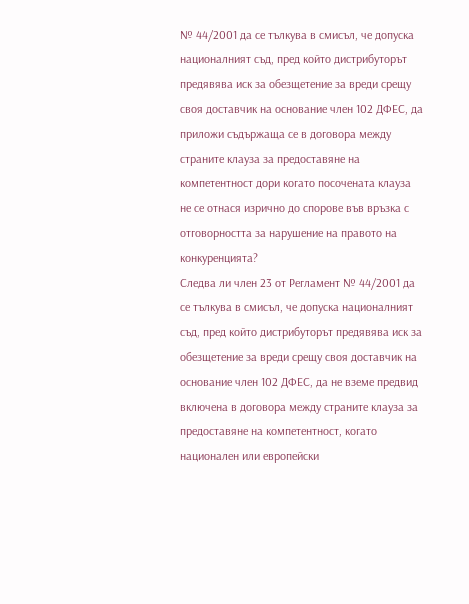№ 44/2001 да се тълкува в смисъл, че допуска националният съд, пред който дистрибуторът предявява иск за обезщетение за вреди срещу своя доставчик на основание член 102 ДФЕС, да приложи съдържаща се в договора между страните клауза за предоставяне на компетентност дори когато посочената клауза не се отнася изрично до спорове във връзка с отговорността за нарушение на правото на конкуренцията?
Следва ли член 23 от Регламент № 44/2001 да се тълкува в смисъл, че допуска националният съд, пред който дистрибуторът предявява иск за обезщетение за вреди срещу своя доставчик на основание член 102 ДФЕС, да не вземе предвид включена в договора между страните клауза за предоставяне на компетентност, когато национален или европейски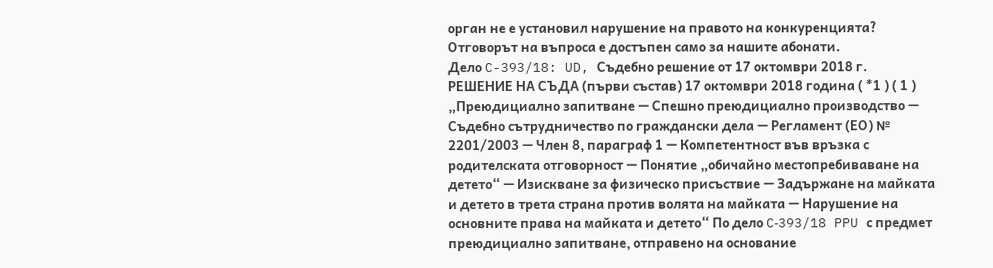орган не е установил нарушение на правото на конкуренцията?
Отговорът на въпроса е достъпен само за нашите абонати.
Дело C-393/18: UD, Съдебно решение от 17 октомври 2018 г.
РЕШЕНИЕ НА СЪДА (първи състав) 17 октомври 2018 година ( *1 ) ( 1 ) „Преюдициално запитване — Спешно преюдициално производство — Съдебно сътрудничество по граждански дела — Регламент (ЕО) № 2201/2003 — Член 8, параграф 1 — Компетентност във връзка с родителската отговорност — Понятие „обичайно местопребиваване на детето“ — Изискване за физическо присъствие — Задържане на майката и детето в трета страна против волята на майката — Нарушение на основните права на майката и детето“ По дело C‑393/18 PPU с предмет преюдициално запитване, отправено на основание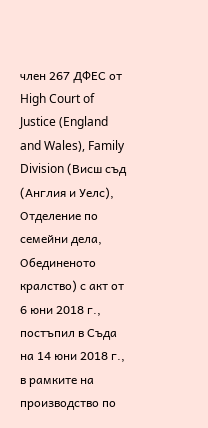член 267 ДФЕС от High Court of Justice (England and Wales), Family Division (Висш съд (Англия и Уелс), Отделение по семейни дела, Обединеното кралство) с акт от 6 юни 2018 г., постъпил в Съда на 14 юни 2018 г., в рамките на производство по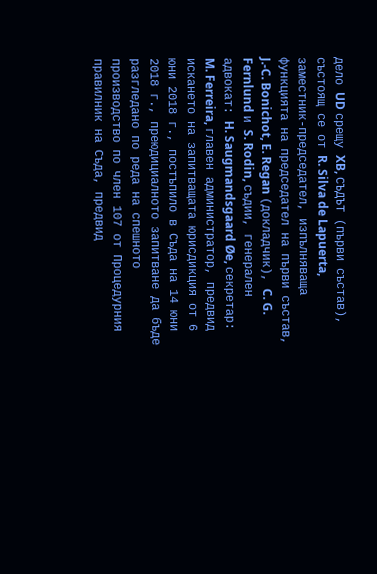дело UD срещу XB, СЪДЪТ (първи състав), състоящ се от R. Silva de Lapuerta, заместник-председател, изпълняваща функцията на председател на първи състав, J.‑C. Bonichot, E. Regan (докладчик), C. G. Fernlund и S. Rodin, съдии, генерален адвокат: H. Saugmandsgaard Øe, секретар: M. Ferreira, главен администратор, предвид искането на запитващата юрисдикция от 6 юни 2018 г., постъпило в Съда на 14 юни 2018 г., преюдициалното запитване да бъде разгледано по реда на спешното производство по член 107 от Процедурния правилник на Съда, предвид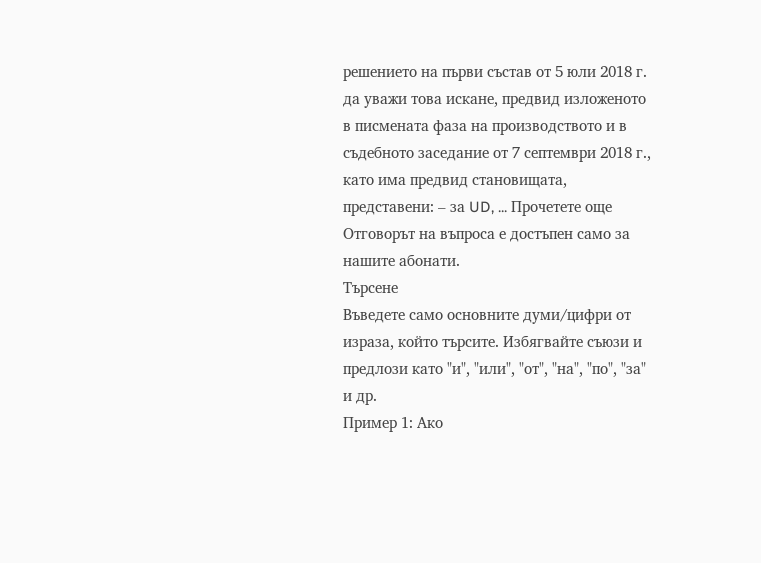решението на първи състав от 5 юли 2018 г. да уважи това искане, предвид изложеното в писмената фаза на производството и в съдебното заседание от 7 септември 2018 г., като има предвид становищата, представени: – за UD, ... Прочетете още
Отговорът на въпроса е достъпен само за нашите абонати.
Търсене
Въведете само основните думи/цифри от израза, който търсите. Избягвайте съюзи и предлози като "и", "или", "от", "на", "по", "за" и др.
Пример 1: Ако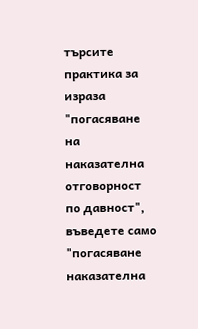търсите практика за израза "погасяване на наказателна отговорност по давност", въведете само "погасяване наказателна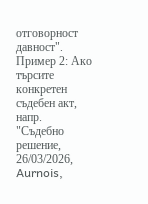отговорност давност".
Пример 2: Ако търсите конкретен съдебен акт, напр. "Съдебно решение, 26/03/2026, Aurnois,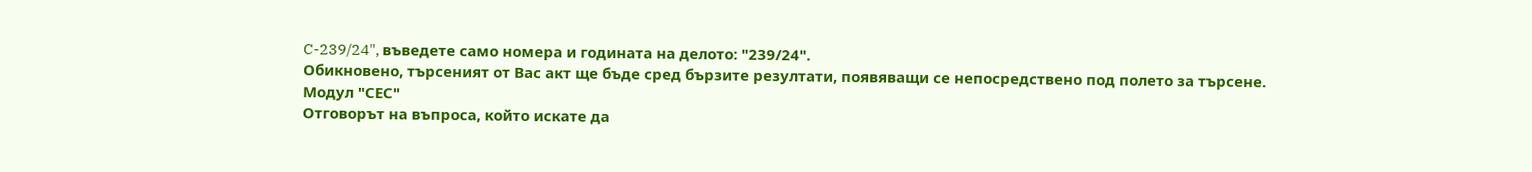C-239/24", въведете само номера и годината на делото: "239/24".
Обикновено, търсеният от Вас акт ще бъде сред бързите резултати, появяващи се непосредствено под полето за търсене.
Модул "СЕС"
Отговорът на въпроса, който искате да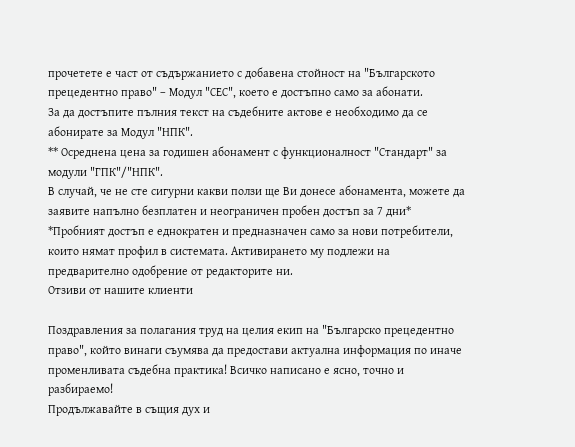прочетете е част от съдържанието с добавена стойност на "Българското прецедентно право" – Модул "СЕС", което е достъпно само за абонати.
За да достъпите пълния текст на съдебните актове е необходимо да се абонирате за Модул "НПК".
** Осреднена цена за годишен абонамент с функционалност "Стандарт" за модули "ГПК"/"НПК".
В случай, че не сте сигурни какви ползи ще Ви донесе абонамента, можете да заявите напълно безплатен и неограничен пробен достъп за 7 дни*
*Пробният достъп е еднократен и предназначен само за нови потребители, които нямат профил в системата. Активирането му подлежи на предварително одобрение от редакторите ни.
Отзиви от нашите клиенти

Поздравления за полагания труд на целия екип на "Българско прецедентно право", който винаги съумява да предостави актуална информация по иначе променливата съдебна практика! Всичко написано е ясно, точно и разбираемо!
Продължавайте в същия дух и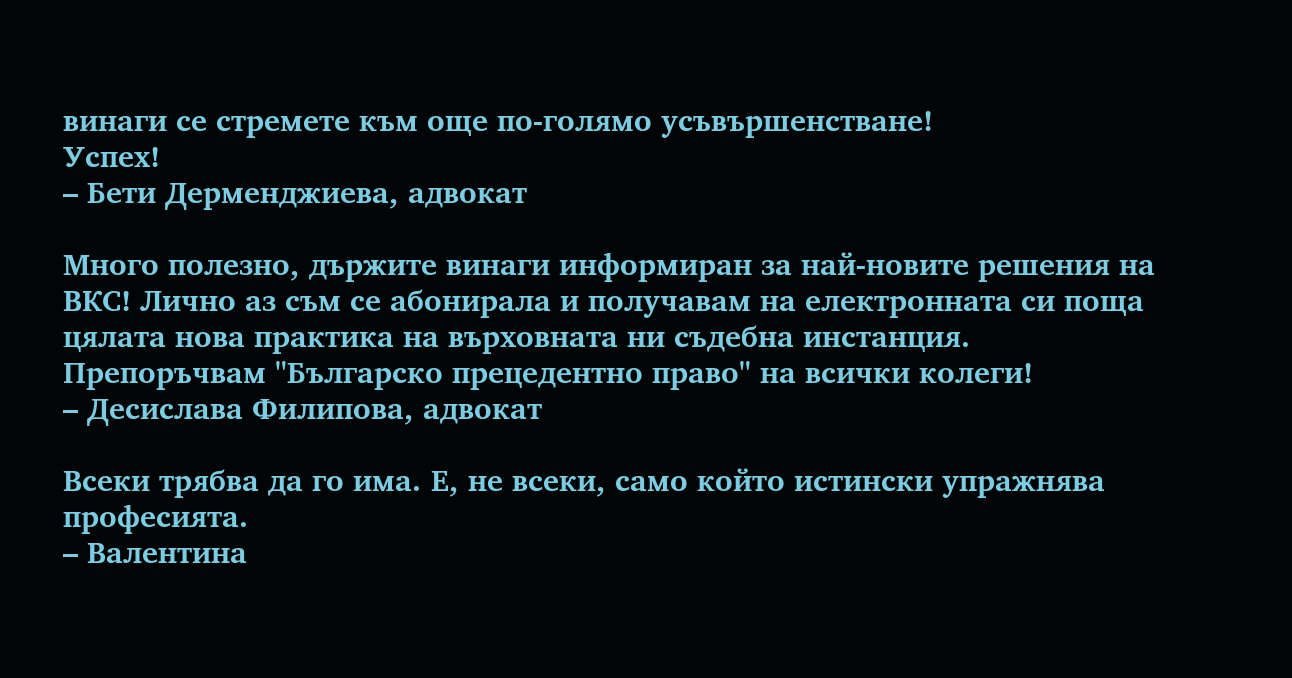винаги се стремете към още по-голямо усъвършенстване!
Успех!
– Бети Дерменджиева, адвокат

Много полезно, държите винаги информиран за най-новите решения на ВКС! Лично аз съм се абонирала и получавам на електронната си поща цялата нова практика на върховната ни съдебна инстанция. Препоръчвам "Българско прецедентно право" на всички колеги!
– Десислава Филипова, адвокат

Всеки трябва да го има. Е, не всеки, само който истински упражнява професията.
– Валентина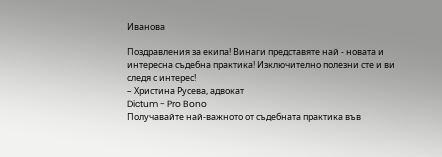Иванова

Поздравления за екипа! Винаги представяте най - новата и интересна съдебна практика! Изключително полезни сте и ви следя с интерес!
– Христина Русева, адвокат
Dictum - Pro Bono
Получавайте най-важното от съдебната практика във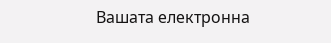Вашата електронна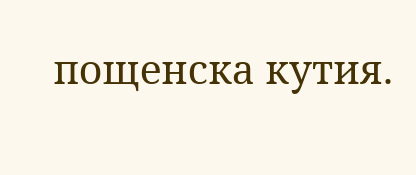пощенска кутия.